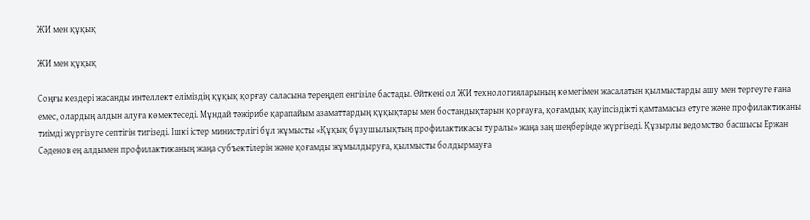ЖИ мен құқық

ЖИ мен құқық

Соңғы кездері жасанды интеллект еліміздің құқық қорғау саласына тереңдеп енгізіле бастады. Өйткені ол ЖИ технологияларының көмегімен жасалатын қылмыстарды ашу мен тергеуге ғана емес, олардың алдын алуға көмектеседі. Мұндай тәжірибе қарапайым азаматтардың құқықтары мен бостандықтарын қорғауға, қоғамдық қауіпсіздікті қамтамасыз етуге және профилактиканы тиімді жүргізуге септігін тигізеді. Ішкі істер министрлігі бұл жұмысты «Құқық бұзушылықтың профилактикасы туралы» жаңа заң шеңберінде жүргізеді. Құзырлы ведомство басшысы Ержан Сәденов ең алдымен профилактиканың жаңа субъектілерін және қоғамды жұмылдыруға, қылмысты болдырмауға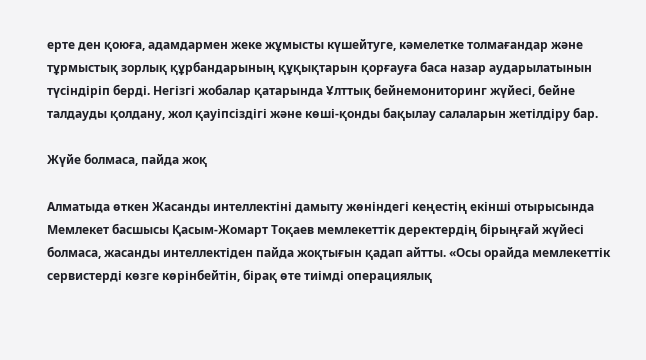ерте ден қоюға, адамдармен жеке жұмысты күшейтуге, кәмелетке толмағандар және тұрмыстық зорлық құрбандарының құқықтарын қорғауға баса назар аударылатынын түсіндіріп берді. Негізгі жобалар қатарында Ұлттық бейнемониторинг жүйесі, бейне талдауды қолдану, жол қауіпсіздігі және көші-қонды бақылау салаларын жетілдіру бар.

Жүйе болмаса, пайда жоқ

Алматыда өткен Жасанды интеллектіні дамыту жөніндегі кеңестің екінші отырысында Мемлекет басшысы Қасым-Жомарт Тоқаев мемлекеттік деректердің бірыңғай жүйесі болмаса, жасанды интеллектіден пайда жоқтығын қадап айтты. «Осы орайда мемлекеттік сервистерді көзге көрінбейтін, бірақ өте тиімді операциялық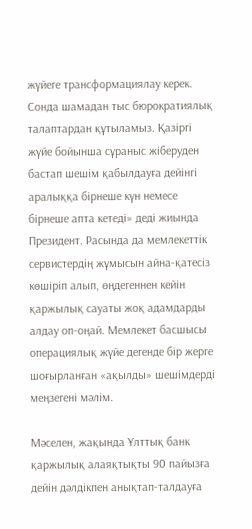жүйеге трансформациялау керек. Сонда шамадан тыс бюрократиялық талаптардан құтыламыз. Қазіргі жүйе бойынша сұраныс жіберуден бастап шешім қабылдауға дейінгі аралыққа бірнеше күн немесе бірнеше апта кетеді» деді жиында Президент. Расында да мемлекеттік сервистердің жұмысын айна-қатесіз көшіріп алып, өңдегеннен кейін қаржылық сауаты жоқ адамдарды алдау оп-оңай. Мемлекет басшысы операциялық жүйе дегенде бір жерге шоғырланған «ақылды» шешімдерді меңзегені мәлім.

Мәселен, жақында Ұлттық банк қаржылық алаяқтықты 90 пайызға дейін дәлдікпен анықтап-талдауға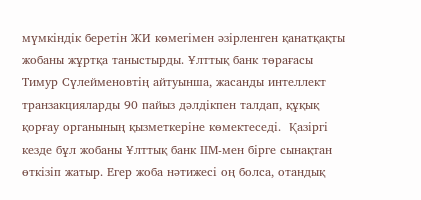мүмкіндік беретін ЖИ көмегімен әзірленген қанатқақты жобаны жұртқа таныстырды. Ұлттық банк төрағасы Тимур Сүлейменовтің айтуынша, жасанды интеллект транзакцияларды 90 пайыз дәлдікпен талдап, құқық қорғау органының қызметкеріне көмектеседі.  Қазіргі кезде бұл жобаны Ұлттық банк ІІМ-мен бірге сынақтан өткізіп жатыр. Егер жоба нәтижесі оң болса, отандық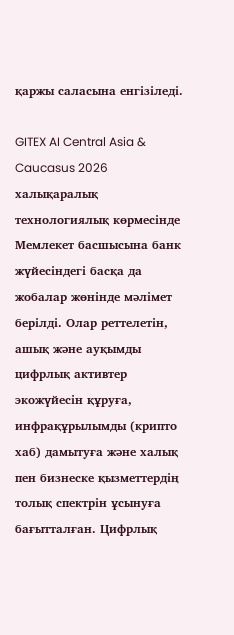қаржы саласына енгізіледі.

GITEX AI Central Asia & Caucasus 2026 халықаралық технологиялық көрмесінде Мемлекет басшысына банк жүйесіндегі басқа да жобалар жөнінде мәлімет берілді. Олар реттелетін, ашық және ауқымды цифрлық активтер экожүйесін құруға, инфрақұрылымды (крипто хаб) дамытуға және халық пен бизнеске қызметтердің толық спектрін ұсынуға бағытталған. Цифрлық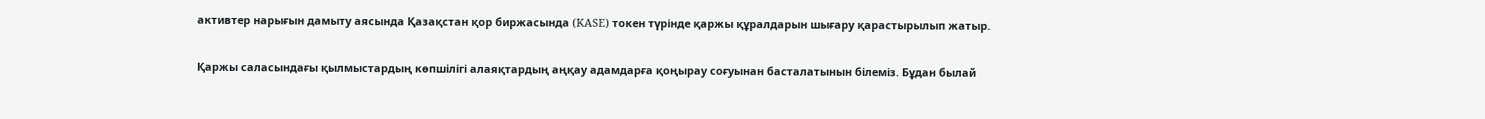активтер нарығын дамыту аясында Қазақстан қор биржасында (KASE) токен түрінде қаржы құралдарын шығару қарастырылып жатыр.

Қаржы саласындағы қылмыстардың көпшілігі алаяқтардың аңқау адамдарға қоңырау соғуынан басталатынын білеміз. Бұдан былай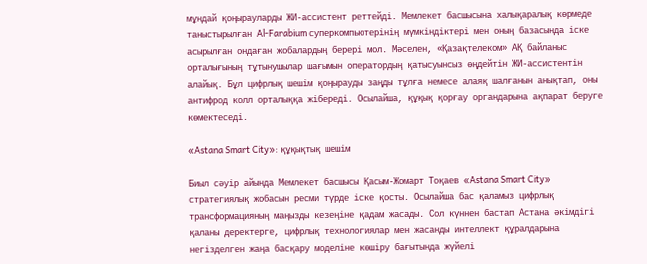мұндай қоңырауларды ЖИ-ассистент реттейді. Мемлекет басшысына халықаралық көрмеде таныстырылған Al-Farabium суперкомпьютерінің мүмкіндіктері мен оның базасында іске асырылған ондаған жобалардың берері мол. Мәселен, «Қазақтелеком» АҚ байланыс орталығының тұтынушылар шағымын оператордың қатысуынсыз өңдейтін ЖИ-ассистентін алайық. Бұл цифрлық шешім қоңырауды заңды тұлға немесе алаяқ шалғанын анықтап, оны антифрод колл орталыққа жібереді. Осылайша, құқық қорғау органдарына ақпарат беруге көмектеседі.

«Astana Smart City»: құқықтық шешім

Биыл сәуір айында Мемлекет басшысы Қасым-Жомарт Тоқаев «Astana Smart City» стратегиялық жобасын ресми түрде іске қосты. Осылайша бас қаламыз цифрлық трансформацияның маңызды кезеңіне қадам жасады. Сол күннен бастап Астана әкімдігі қаланы деректерге, цифрлық технологиялар мен жасанды интеллект құралдарына негізделген жаңа басқару моделіне көшіру бағытында жүйелі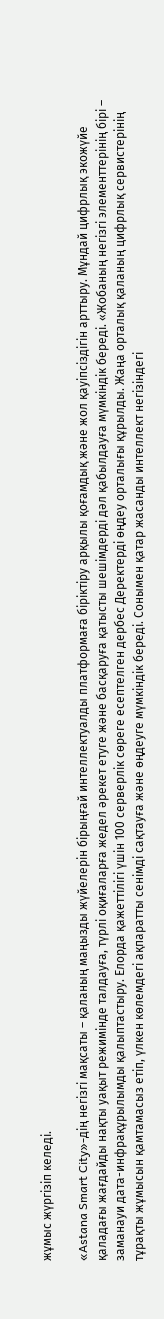жұмыс жүргізіп келеді.

«Astana Smart City»-дің негізгі мақсаты – қаланың маңызды жүйелерін бірыңғай интеллектуалды платформаға біріктіру арқылы қоғамдық және жол қауіпсіздігін арттыру. Мұндай цифрлық экожүйе қаладағы жағдайды нақты уақыт режимінде талдауға, түрлі оқиғаларға жедел әрекет етуге және басқаруға қатысты шешімдерді дәл қабылдауға мүмкіндік береді. «Жобаның негізгі элементтерінің бірі – заманауи дата-инфрақұрылымды қалыптастыру. Елорда қажеттілігі үшін 100 серверлік сөреге есептелген дербес Деректерді өңдеу орталығы құрылды. Жаңа орталық қаланың цифрлық сервистерінің тұрақты жұмысын қамтамасыз етіп, үлкен көлемдегі ақпаратты сенімді сақтауға және өңдеуге мүмкіндік береді. Сонымен қатар жасанды интеллект негізіндегі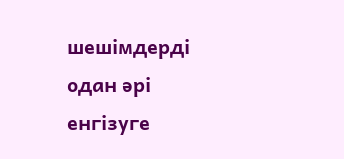шешімдерді одан әрі енгізуге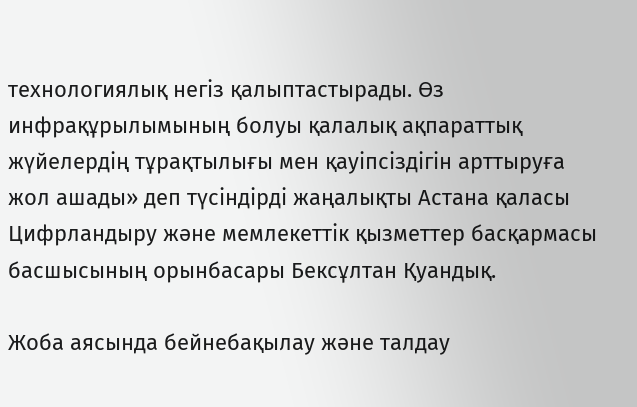технологиялық негіз қалыптастырады. Өз инфрақұрылымының болуы қалалық ақпараттық жүйелердің тұрақтылығы мен қауіпсіздігін арттыруға жол ашады» деп түсіндірді жаңалықты Астана қаласы Цифрландыру және мемлекеттік қызметтер басқармасы басшысының орынбасары Бексұлтан Қуандық.

Жоба аясында бейнебақылау және талдау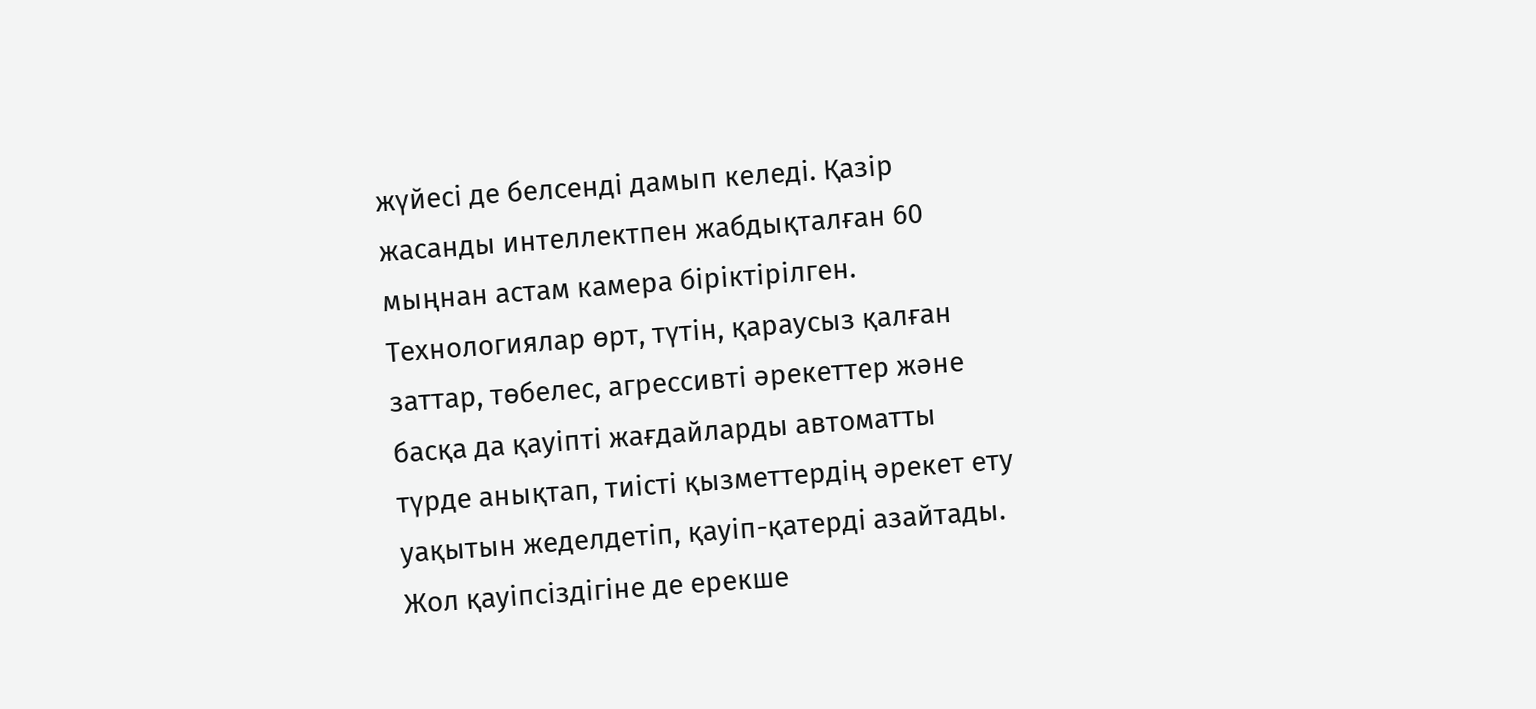жүйесі де белсенді дамып келеді. Қазір жасанды интеллектпен жабдықталған 60 мыңнан астам камера біріктірілген. Технологиялар өрт, түтін, қараусыз қалған заттар, төбелес, агрессивті әрекеттер және басқа да қауіпті жағдайларды автоматты түрде анықтап, тиісті қызметтердің әрекет ету уақытын жеделдетіп, қауіп-қатерді азайтады. Жол қауіпсіздігіне де ерекше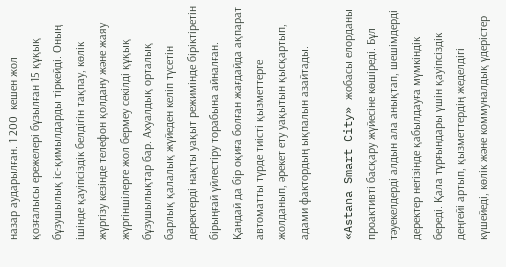назар аударылған. 1 200  кешен жол қозғалысы ережелері бұзылған 15 құқық бұзушылық іс-қимылдарды тіркейді. Оның ішінде қауіпсіздік белдігін тақпау, көлік жүргізу кезінде телефон қолдану және жаяу жүргіншілерге жол бермеу секілді құқық бұзушылықтар бар. Ахуалдық орталық барлық қалалық жүйеден келіп түсетін деректерді нақты уақыт режимінде біріктіретін бірыңғай үйлестіру торабына айналған. Қандай да бір оқиға болған жағдайда ақпарат автоматты түрде тиісті қызметтерге жолданып, әрекет ету уақытын қысқартып, адами фактордың ықпалын азайтады.

«Astana Smart City» жобасы елорданы проактивті басқару жүйесіне көшіреді. Бұл тәуекелдерді алдын ала анықтап, шешімдерді деректер негізінде қабылдауға мүмкіндік береді. Қала тұрғындары үшін қауіпсіздік деңгейі артып, қызметтердің жеделдігі күшейеді, көлік және коммуналдық үдерістер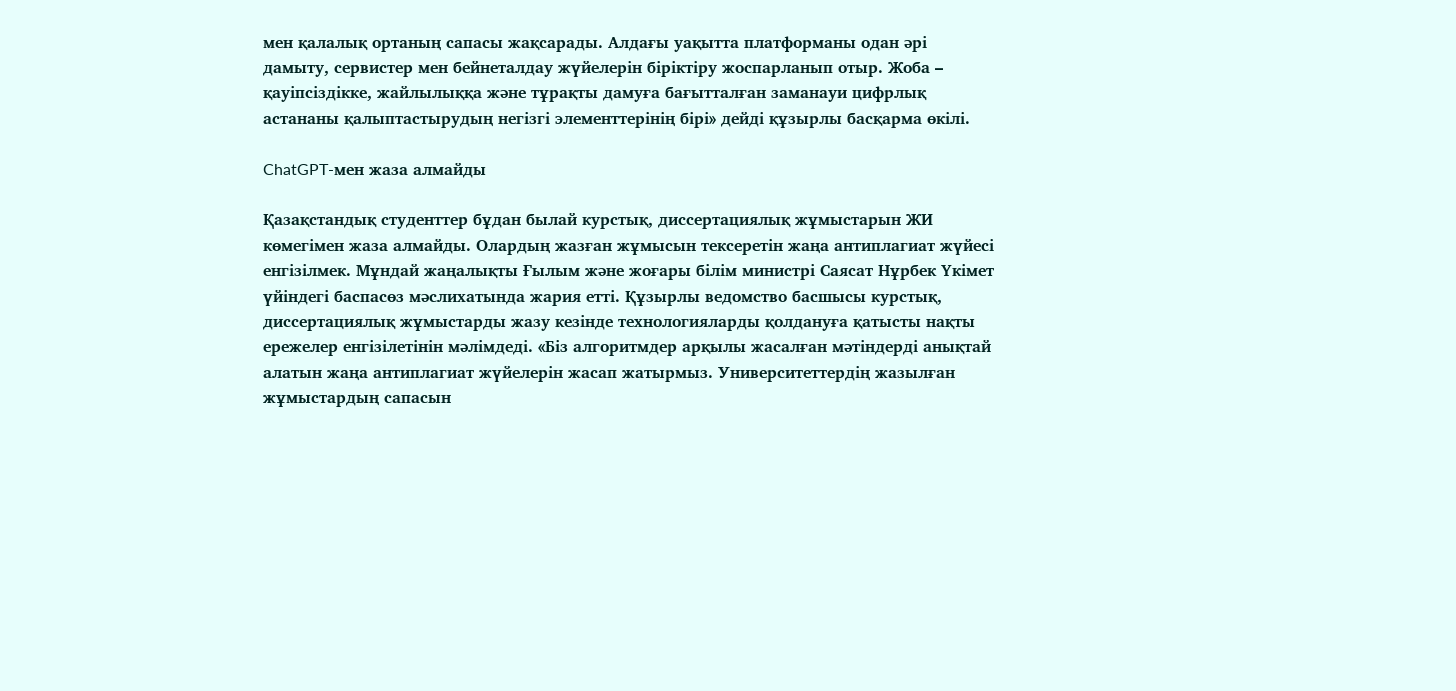мен қалалық ортаның сапасы жақсарады. Алдағы уақытта платформаны одан әрі дамыту, сервистер мен бейнеталдау жүйелерін біріктіру жоспарланып отыр. Жоба – қауіпсіздікке, жайлылыққа және тұрақты дамуға бағытталған заманауи цифрлық астананы қалыптастырудың негізгі элементтерінің бірі» дейді құзырлы басқарма өкілі.

ChatGPT-мен жаза алмайды

Қазақстандық студенттер бұдан былай курстық, диссертациялық жұмыстарын ЖИ көмегімен жаза алмайды. Олардың жазған жұмысын тексеретін жаңа антиплагиат жүйесі енгізілмек. Мұндай жаңалықты Ғылым және жоғары білім министрі Саясат Нұрбек Үкімет үйіндегі баспасөз мәслихатында жария етті. Құзырлы ведомство басшысы курстық, диссертациялық жұмыстарды жазу кезінде технологияларды қолдануға қатысты нақты ережелер енгізілетінін мәлімдеді. «Біз алгоритмдер арқылы жасалған мәтіндерді анықтай алатын жаңа антиплагиат жүйелерін жасап жатырмыз. Университеттердің жазылған жұмыстардың сапасын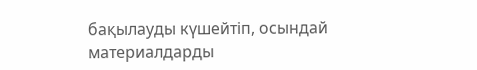бақылауды күшейтіп, осындай материалдарды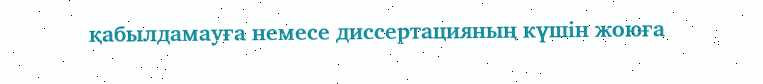қабылдамауға немесе диссертацияның күшін жоюға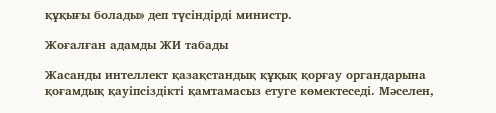құқығы болады» деп түсіндірді министр.

Жоғалған адамды ЖИ табады

Жасанды интеллект қазақстандық құқық қорғау органдарына қоғамдық қауіпсіздікті қамтамасыз етуге көмектеседі. Мәселен,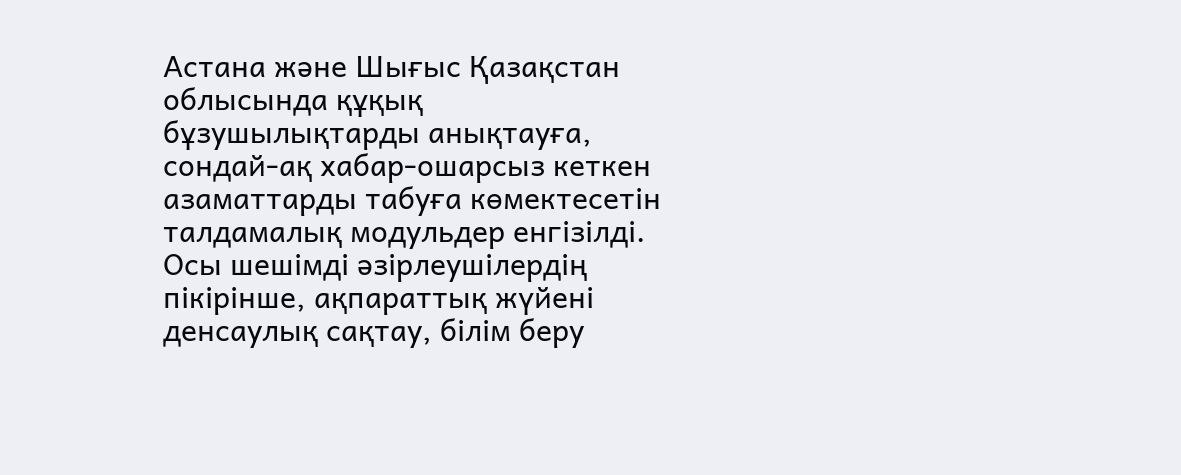Астана және Шығыс Қазақстан облысында құқық бұзушылықтарды анықтауға, сондай-ақ хабар-ошарсыз кеткен азаматтарды табуға көмектесетін талдамалық модульдер енгізілді. Осы шешімді әзірлеушілердің пікірінше, ақпараттық жүйені денсаулық сақтау, білім беру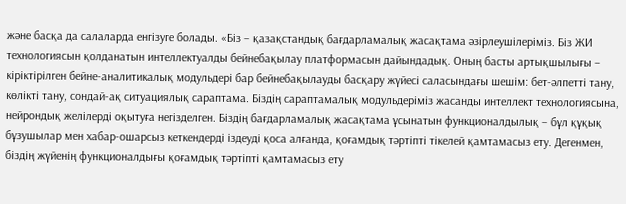және басқа да салаларда енгізуге болады. «Біз – қазақстандық бағдарламалық жасақтама әзірлеушілеріміз. Біз ЖИ технологиясын қолданатын интеллектуалды бейнебақылау платформасын дайындадық. Оның басты артықшылығы – кіріктірілген бейне-аналитикалық модульдері бар бейнебақылауды басқару жүйесі саласындағы шешім: бет-әлпетті тану, көлікті тану, сондай-ақ ситуациялық сараптама. Біздің сараптамалық модульдеріміз жасанды интеллект технологиясына, нейрондық желілерді оқытуға негізделген. Біздің бағдарламалық жасақтама ұсынатын функционалдылық – бұл құқық бұзушылар мен хабар-ошарсыз кеткендерді іздеуді қоса алғанда, қоғамдық тәртіпті тікелей қамтамасыз ету. Дегенмен, біздің жүйенің функционалдығы қоғамдық тәртіпті қамтамасыз ету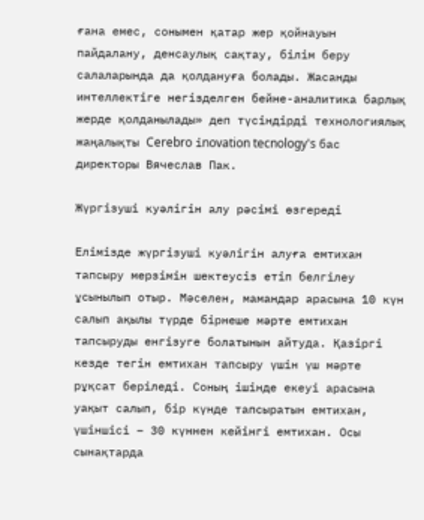ғана емес, сонымен қатар жер қойнауын пайдалану, денсаулық сақтау, білім беру салаларында да қолдануға болады. Жасанды интеллектіге негізделген бейне-аналитика барлық жерде қолданылады» деп түсіндірді технологиялық жаңалықты Cerebro іnovation tecnology's бас директоры Вячеслав Пак.

Жүргізуші куәлігін алу рәсімі өзгереді

Елімізде жүргізуші куәлігін алуға емтихан тапсыру мерзімін шектеусіз етіп белгілеу ұсынылып отыр. Мәселен, мамандар арасына 10 күн салып ақылы түрде бірнеше мәрте емтихан тапсыруды енгізуге болатынын айтуда. Қазіргі кезде тегін емтихан тапсыру үшін үш мәрте рұқсат беріледі. Соның ішінде екеуі арасына уақыт салып, бір күнде тапсыратын емтихан, үшіншісі – 30 күннен кейінгі емтихан. Осы сынақтарда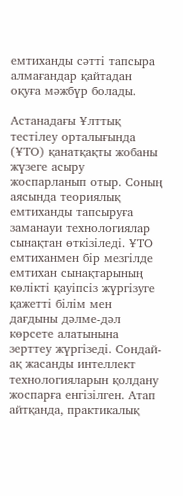емтиханды сәтті тапсыра алмағандар қайтадан оқуға мәжбүр болады.

Астанадағы Ұлттық тестілеу орталығында (ҰТО) қанатқақты жобаны жүзеге асыру жоспарланып отыр. Соның аясында теориялық емтиханды тапсыруға заманауи технологиялар сынақтан өткізіледі. ҰТО емтиханмен бір мезгілде емтихан сынақтарының көлікті қауіпсіз жүргізуге қажетті білім мен дағдыны дәлме-дәл көрсете алатынына зерттеу жүргізеді. Сондай-ақ жасанды интеллект технологияларын қолдану жоспарға енгізілген. Атап айтқанда, практикалық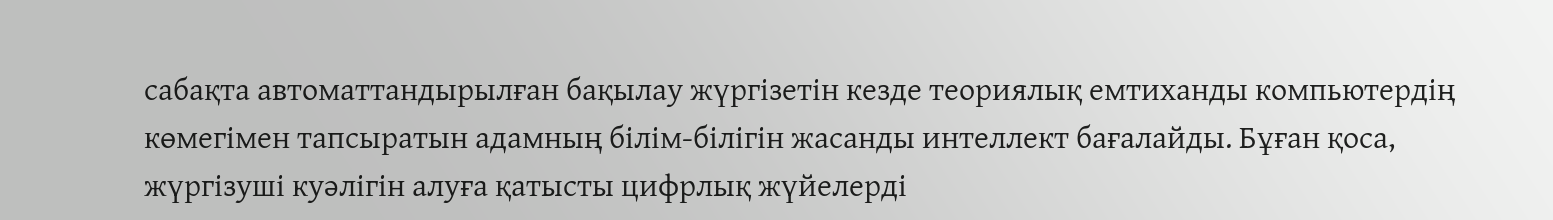сабақта автоматтандырылған бақылау жүргізетін кезде теориялық емтиханды компьютердің көмегімен тапсыратын адамның білім-білігін жасанды интеллект бағалайды. Бұған қоса, жүргізуші куәлігін алуға қатысты цифрлық жүйелерді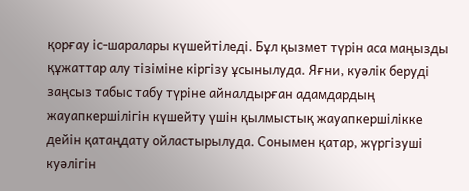қорғау іс-шаралары күшейтіледі. Бұл қызмет түрін аса маңызды құжаттар алу тізіміне кіргізу ұсынылуда. Яғни, куәлік беруді заңсыз табыс табу түріне айналдырған адамдардың жауапкершілігін күшейту үшін қылмыстық жауапкершілікке дейін қатаңдату ойластырылуда. Сонымен қатар, жүргізуші куәлігін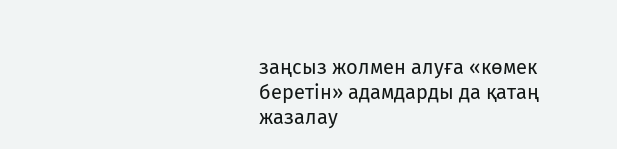заңсыз жолмен алуға «көмек беретін» адамдарды да қатаң жазалау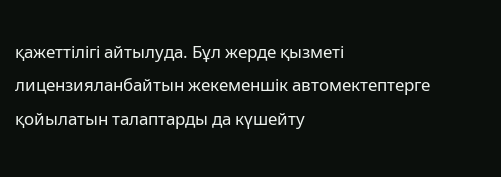қажеттілігі айтылуда. Бұл жерде қызметі лицензияланбайтын жекеменшік автомектептерге қойылатын талаптарды да күшейту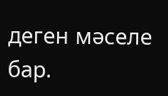деген мәселе бар.